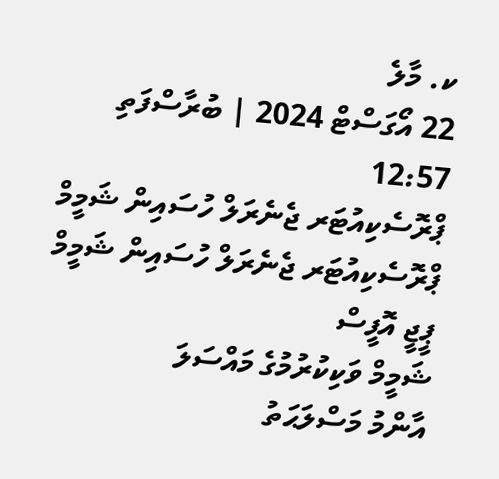ކ. މާލެ
22 އޯގަސްޓް 2024 | ބުރާސްފަތި 12:57
ޕްރޮސެކިއުޓަރ ޖެނެރަލް ހުސައިން ޝަމީމް
ޕްރޮސެކިއުޓަރ ޖެނެރަލް ހުސައިން ޝަމީމް
ޕީޖީ އޮފީސް
ޝަމީމް ވަކިކުރުމުގެ މައްސަލަ
އާންމު މަސްލަޙަތު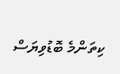ކިތަންމެ ބޮޑުވިޔަސް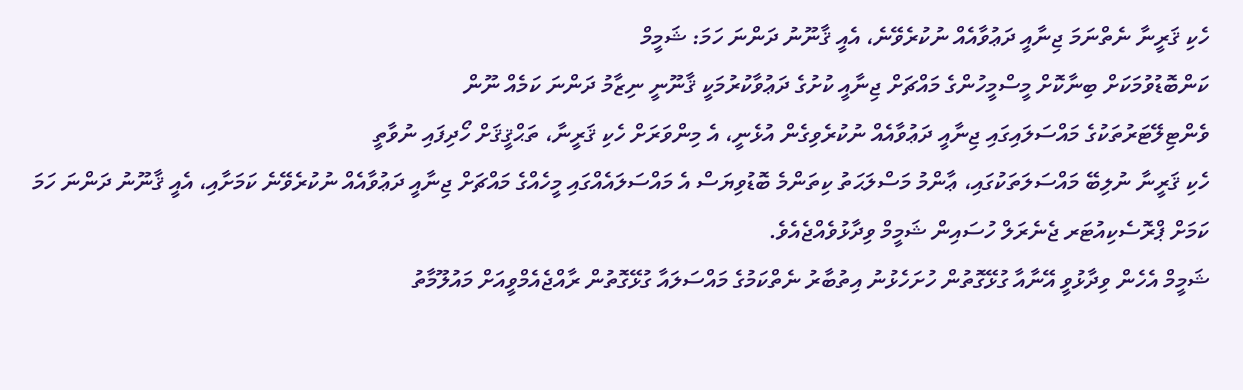ހެކި ޤަރީނާ ނެތްނަމަ ޖިނާއީ ދަޢުވާއެއް ނުކުރެވޭނެ، އެއީ ޤާނޫނު ދަންނަ ހަމަ: ޝަމީމް
ކަންބޮޑުވުމަކަށް ބިނާކޮށް މީސްމީހުންގެ މައްޗަށް ޖިނާއީ ކުށުގެ ދަޢުވާކުރުމަކީ ޤާނޫނީ ނިޒާމު ދަންނަ ކަމެއް ނޫން
ވެންޓިލޭޓަރުތަކުގެ މައްސަލައިގައި ޖިނާއީ ދަޢުވާއެއް ނުކުރެވިގެން އުޅެނީ، އެ މިންވަރަށް ހެކި ޤަރީނާ، ތަޙްޤީޤަށް ހޯދިފައި ނުވާތީ
ހެކި ޤަރީނާ ނުލިބޭ މައްސަލަތަކުގައި، ޢާންމު މަސްލަޙަތު ކިތަންމެ ބޮޑުވިޔަސް އެ މައްސަލައެއްގައި މީހެއްގެ މައްޗަށް ޖިނާއީ ދަޢުވާއެއް ނުކުރެވޭނެ ކަމަށާއި، އެއީ ޤާނޫނު ދަންނަ ހަމަ ކަމަށް ޕްރޮސެކިއުޓަރ ޖެނެރަލް ހުސައިން ޝަމީމް ވިދާޅުވެއްޖެއެވެ.
ޝަމީމް އެހެން ވިދާޅުވީ އޭނާއާ ގުޅޭގޮތުން ހުށަހެޅުނު އިތުބާރު ނެތްކަމުގެ މައްސަލައާ ގުޅޭގޮތުން ރާއްޖެއެމްވީއަށް މައުލޫމާތު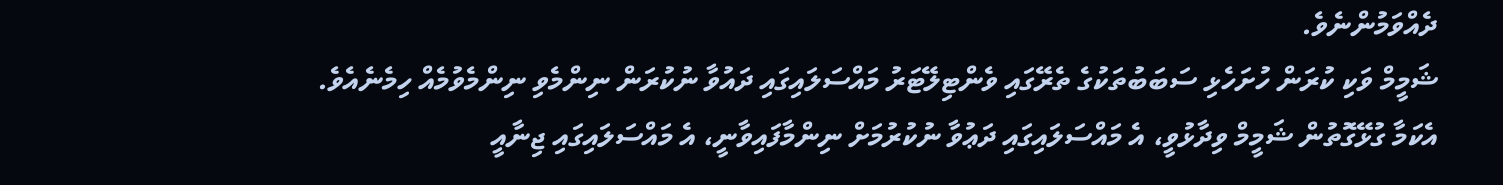ދެއްވަމުންނެވެ.
ޝަމީމް ވަކި ކުރަން ހުށަހެޅި ސަބަބުތަކުގެ ތެރޭގައި ވެންޓިލޭޓަރު މައްސަލައިގައި ދައުވާ ނުކުރަން ނިންމެވި ނިންމެވުމެއް ހިމެނެއެވެ.
އެކަމާ ގުޅޭގޮތުން ޝަމީމް ވިދާޅުވީ، އެ މައްސަލައިގައި ދަޢުވާ ނުކުރުމަށް ނިންމާފައިވާނީ، އެ މައްސަލައިގައި ޖިނާއީ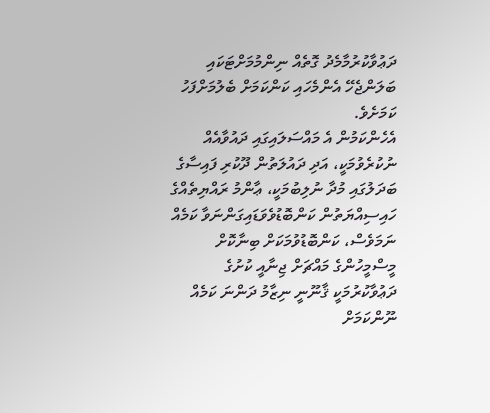ދަޢުވާކުރުމާމެދު ގޮތެއް ނިންމުމަށްޓަކައި ބަލަންޖެހޭ އެންމެހައި ކަންކަމަށް ބެލުމަށްފަހު ކަމަށެވެ.
އެހެންކަމުން އެ މައްސަލައިގައި ދައުވާއެއް ނުކުރެވުމަކީ، އަދި ދައުލަތުން ދޫކުރި ފައިސާގެ ބަދަލުގައި މުދާ ނުލިބުމަކީ، ޢާންމު ރައްޔިތެއްގެ ހައިސިއްޔަތުން ކަންބޮޑުވެވަޑައިގަންނަވާ ކަމެއް ނަމަވެސް، ކަންބޮޑުވުމަކަށް ބިނާކޮށް މީސްމީހުންގެ މައްޗަށް ޖިނާއީ ކުށުގެ ދަޢުވާކުރުމަކީ ޤާނޫނީ ނިޒާމު ދަންނަ ކަމެއް ނޫންކަމަށް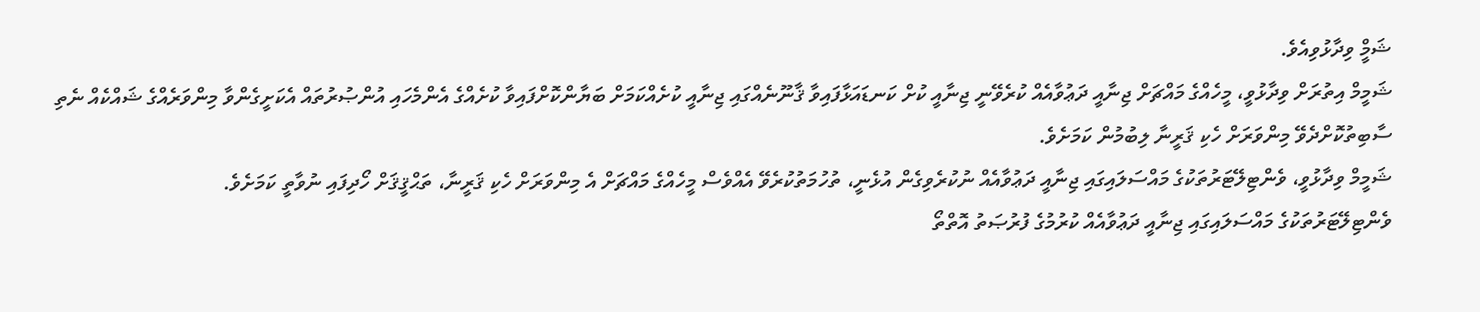ޝަމީް ވިދާޅުވިއެވެ.
ޝަމީމް އިތުރަށް ވިދާޅުވީ، މީހެއްގެ މައްޗަށް ޖިނާއީ ދަޢުވާއެއް ކުރެވޭނީ ޖިނާއީ ކުށް ކަނޑައަޅާފައިވާ ޤާނޫނެއްގައި ޖިނާއީ ކުށެއްކަމަށް ބަޔާންކޮށްފައިވާ ކުށެއްގެ އެންމެހައި އުންޞުރުތައް އެކަށީގެންވާ މިންވަރެއްގެ ޝައްކެއް ނެތި ސާބިތުކޮށްދެވޭ މިންވަރަށް ހެކި ޤަރީނާ ލިބުމުން ކަމަށެވެ.
ޝަމީމް ވިދާޅުވީ، ވެންޓިލޭޓަރުތަކުގެ މައްސަލައިގައި ޖިނާއީ ދަޢުވާއެއް ނުކުރެވިގެން އުޅެނީ، ތުހުމަތުކުރެވޭ އެއްވެސް މީހެއްގެ މައްޗަށް އެ މިންވަރަށް ހެކި ޤަރީނާ، ތަޙްޤީޤަށް ހޯދިފައި ނުވާތީ ކަމަށެވެ.
ވެންޓިލޭޓަރުތަކުގެ މައްސަލައިގައި ޖިނާއީ ދަޢުވާއެއް ކުރުމުގެ ފުރުޞަތު އޮތްތޯ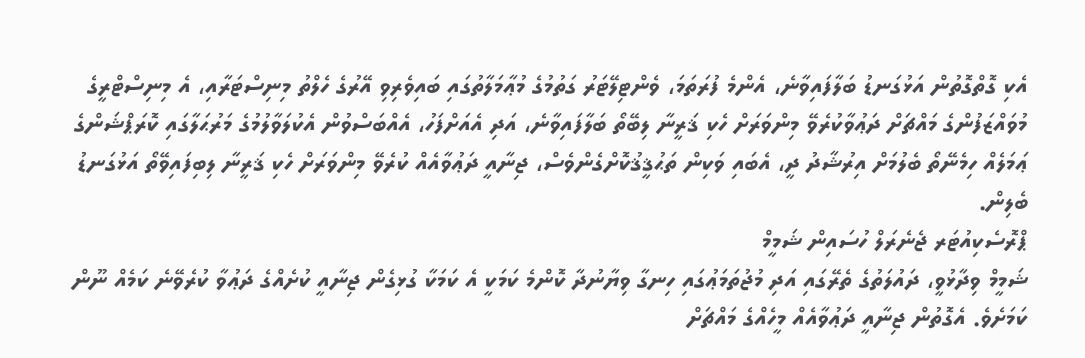އެކި ގޮތްގޮތުން އަޅުގަނޑު ބަލާފައިވާނެ، އެންމެ ފުރަތަމަ، ވެންޓިލޭޓަރު ގަތުމުގެ މުޢާމަލާތުގައި ބައިވެރިވި އޭރުގެ ހެލްތު މިނިސްޓަރާއި، އެ މިނިސްޓްރީގެ މުވައްޒަފުންގެ މައްޗަށް ދަޢުވާކުރެވޭ މިންވަރަށް ހެކި ޤަރީނާ ލިބޭތޯ ބަލާފައިވާނެ، އަދި އެއަށްފަހު، އެއްބަސްވުން އެކުލަވާލުމުގެ މަރުޙަލާގައި ކޮރަޕްޝަންގެ ޢަމަލެއް ހިމެނޭތޯ ބެލުމަށް އިރުޝާދު ދީ، އެބައި ވަކިން ތަޙުޤީޤުކޮށްގެންވެސް، ޖިނާއީ ދަޢުވާއެއް ކުރެވޭ މިންވަރަށް ހެކި ޤަރީނާ ލިބިފައިވޭތޯ އަޅުގަނޑު ބެލިން.
ޕްރޮސެކިއުޓަރ ޖެނެރަލް ހުސައިން ޝަމީމް
ޝަމީމް ވިދާޅުވީ، ދައުލަތުގެ ތެރޭގައި އަދި މުޖުތަމަޢުގައި ހިނގާ ވިޔާނުދާ ކޮންމެ ކަމަކީ އެ ކަމަކާ ގުޅިގެން ޖިނާއީ ކުށެއްގެ ދަޢުވާ ކުރެވޭނެ ކަމެއް ނޫން ކަމަށެވެ. އެގޮތުން ޖިނާއީ ދަޢުވާއެއް މީހެއްގެ މައްޗަށް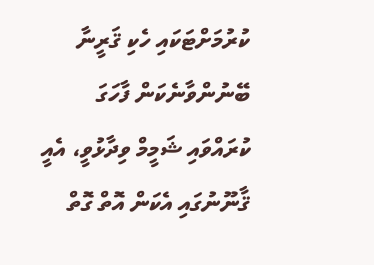ކުރުމަށްޓަކައި ހެކި ޤަރީނާ ބޭނުންވާނެކަން ފާހަގަ ކުރައްވައި ޝަމީމް ވިދާޅުވީ، އެއީ ޤާނޫނުގައި އެކަން އޮތް ގޮތް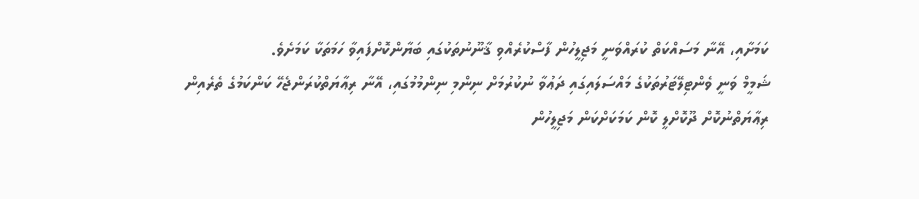ކަމަށާއި، އޭނާ މަސައްކަތް ކުރައްވަނީ މަޖިލީހުން ފާސްކުރެއްވި ޤާނޫނުތަކުގައި ބަޔާންކޮށްފައިވާ ހަމަތަކާ ކަމަށެވެ.
ޝަމީމް ވަނީ ވެންޓިލޭޓަރުތަކުގެ މައްސަލައިގައި ދަޢުވާ ނުކުރުމަށް ނިންމި ނިންމުމުގައި، އޭނާ ރިޢާޔަތްކުރަންޖެހޭ ކަންކަމުގެ ތެރެއިން ރިޢާޔަތްނުކޮށް ދޫކޮށްލީ ކޮން ކަމަކަށްކަން މަޖިލީހުން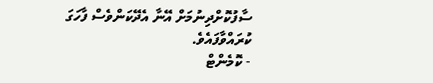ސާފުކޮށްދިނުމަށް އޭނާ އެދޭކަންވެސް ފާހަގަ ކުރައްވާފައެވެ.
- ކޮމެންޓް